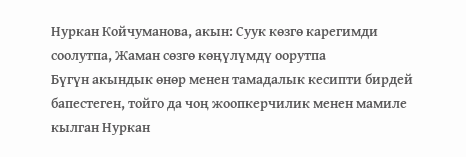Нуркан Койчуманова, акын: Суук көзгө карегимди соолутпа, Жаман сөзгө көңүлүмдү оорутпа
Бүгүн акындык өнөр менен тамадалык кесипти бирдей бапестеген, тойго да чоң жоопкерчилик менен мамиле кылган Нуркан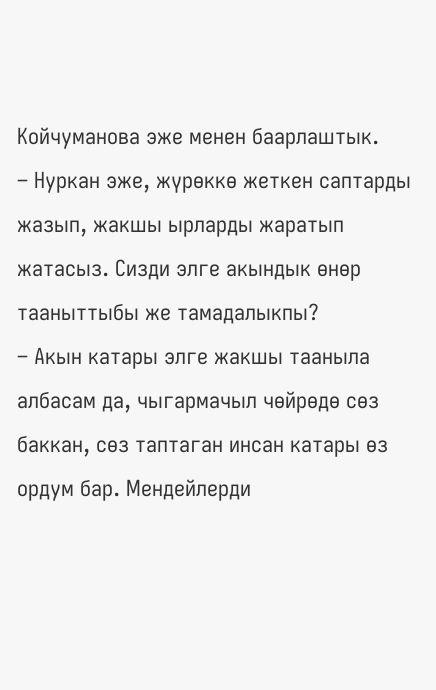Койчуманова эже менен баарлаштык.
– Нуркан эже, жүрөккө жеткен саптарды жазып, жакшы ырларды жаратып жатасыз. Сизди элге акындык өнөр тааныттыбы же тамадалыкпы?
– Акын катары элге жакшы тааныла албасам да, чыгармачыл чөйрөдө сөз баккан, сөз таптаган инсан катары өз ордум бар. Мендейлерди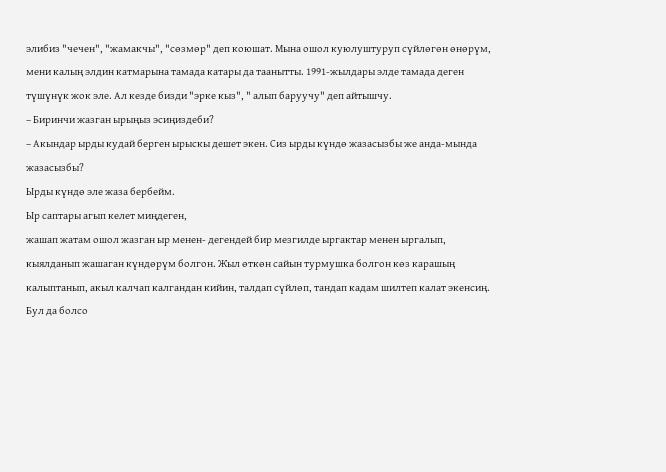элибиз "чечен", "жамакчы", "сөзмөр" деп коюшат. Мына ошол куюлуштуруп сүйлөгөн өнөрүм, мени калың элдин катмарына тамада катары да таанытты. 1991-жылдары элде тамада деген түшүнүк жок эле. Ал кезде бизди "эрке кыз", " алып баруучу" деп айтышчу.
– Биринчи жазган ырыңыз эсиңиздеби?
– Акындар ырды кудай берген ырыскы дешет экен. Сиз ырды күндө жазасызбы же анда-мында жазасызбы?
Ырды күндө эле жаза бербейм.
Ыр саптары агып келет миңдеген,
жашап жатам ошол жазган ыр менен- дегендей бир мезгилде ыргактар менен ыргалып, кыялданып жашаган күндөрүм болгон. Жыл өткөн сайын турмушка болгон көз карашың калыптанып, акыл калчап калгандан кийин, талдап сүйлөп, тандап кадам шилтеп калат экенсиң. Бул да болсо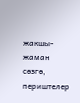жакшы- жаман сөзгө, периштелер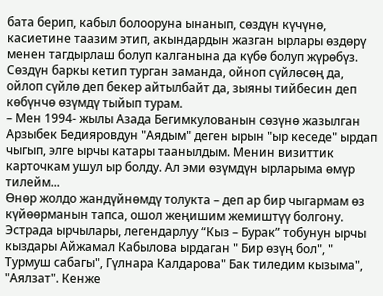бата берип, кабыл болооруна ынанып, сөздүн күчүнө, касиетине таазим этип, акындардын жазган ырлары өздөрү менен тагдырлаш болуп калганына да күбө болуп жүрөбүз. Сөздүн баркы кетип турган заманда, ойноп сүйлөсөң да, ойлоп сүйлө деп бекер айтылбайт да, зыяны тийбесин деп көбүнчө өзүмдү тыйып турам.
– Мен 1994- жылы Азада Бегимкулованын сөзүнө жазылган Арзыбек Бедияровдун "Аядым" деген ырын "ыр кеседе" ырдап чыгып, элге ырчы катары таанылдым. Менин визиттик карточкам ушул ыр болду. Ал эми өзүмдүн ырларыма өмүр тилейм...
Өнөр жолдо жандүйнөмдү толукта – деп ар бир чыгармам өз күйөөрманын тапса, ошол жеңишим жемиштүү болгону. Эстрада ырчылары, легендарлуу “Кыз – Бурак” тобунун ырчы кыздары Айжамал Кабылова ырдаган " Бир өзүң бол", " Турмуш сабагы", Гүлнара Калдарова" Бак тиледим кызыма", "Аялзат". Кенже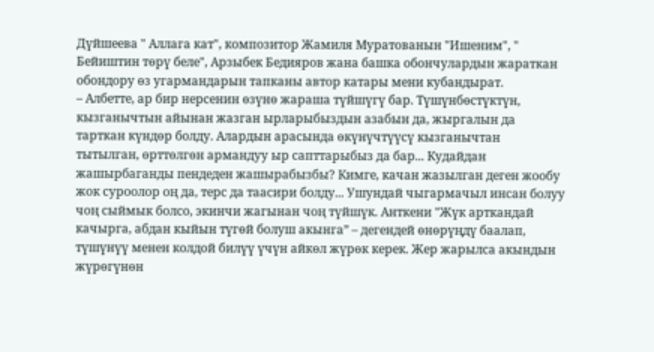Дүйшеева " Аллага кат", композитор Жамиля Муратованын "Ишеним", " Бейиштин төрү беле", Арзыбек Бедияров жана башка обончулардын жараткан обондору өз угармандарын тапканы автор катары мени кубандырат.
– Албетте, ар бир нерсенин өзүнө жараша түйшүгү бар. Түшүнбөстүктүн, кызганычтын айынан жазган ырларыбыздын азабын да, жыргалын да тарткан күндөр болду. Алардын арасында өкүнүчтүүсү кызганычтан тытылган, өрттөлгөн армандуу ыр сапттарыбыз да бар... Кудайдан жашырбаганды пендеден жашырабызбы? Кимге, качан жазылган деген жообу жок суроолор оң да, терс да таасири болду... Ушундай чыгармачыл инсан болуу чоң сыймык болсо, экинчи жагынан чоң түйшүк. Анткени "Жүк арткандай качырга, абдан кыйын түгөй болуш акынга” – дегендей өнөрүңдү баалап, түшүнүү менен колдой билүү үчүн айкөл жүрөк керек. Жер жарылса акындын жүрөгүнөн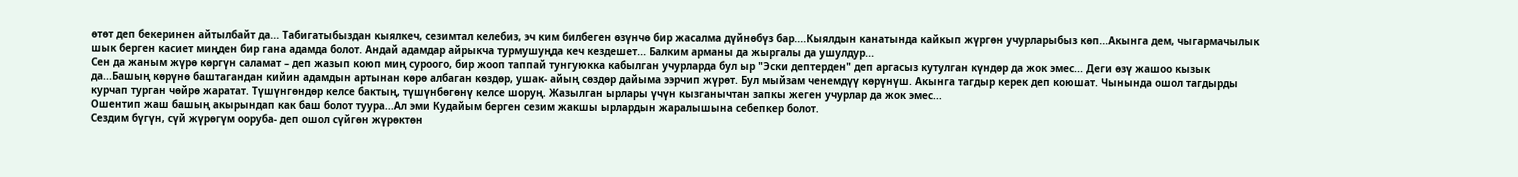өтөт деп бекеринен айтылбайт да... Табигатыбыздан кыялкеч, сезимтал келебиз, эч ким билбеген өзүнчө бир жасалма дүйнөбүз бар....Кыялдын канатында кайкып жүргөн учурларыбыз көп...Акынга дем, чыгармачылык шык берген касиет миңден бир гана адамда болот. Андай адамдар айрыкча турмушуңда кеч кездешет... Балким арманы да жыргалы да ушулдур...
Сен да жаным жүрө көргүн саламат – деп жазып коюп миң суроого, бир жооп таппай тунгуюкка кабылган учурларда бул ыр "Эски дептерден" деп аргасыз кутулган күндөр да жок эмес... Деги өзү жашоо кызык да...Башың көрүнө баштагандан кийин адамдын артынан көрө албаган көздөр, ушак- айың сөздөр дайыма ээрчип жүрөт. Бул мыйзам ченемдүү көрүнүш. Акынга тагдыр керек деп коюшат. Чынында ошол тагдырды курчап турган чөйрө жаратат. Түшүнгөндөр келсе бактың, түшүнбөгөнү келсе шоруң. Жазылган ырлары үчүн кызганычтан запкы жеген учурлар да жок эмес...
Ошентип жаш башың акырындап как баш болот туура...Ал эми Кудайым берген сезим жакшы ырлардын жаралышына себепкер болот.
Сездим бүгүн, сүй жүрөгүм ооруба- деп ошол сүйгөн жүрөктөн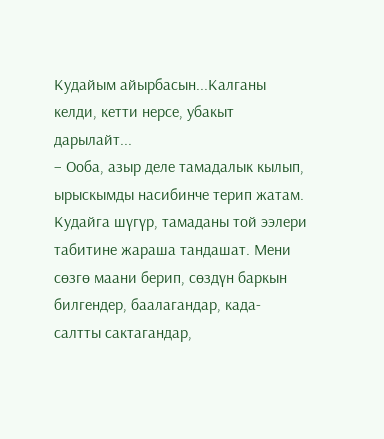Кудайым айырбасын...Калганы келди, кетти нерсе, убакыт дарылайт...
– Ооба, азыр деле тамадалык кылып, ырыскымды насибинче терип жатам. Кудайга шүгүр, тамаданы той ээлери табитине жараша тандашат. Мени сөзгө маани берип, сөздүн баркын билгендер, баалагандар, када- салтты сактагандар,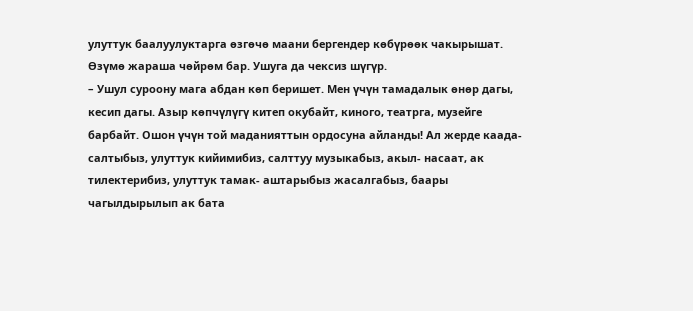улуттук баалуулуктарга өзгөчө маани бергендер көбүрөөк чакырышат. Өзүмө жараша чөйрөм бар. Ушуга да чексиз шүгүр.
– Ушул суроону мага абдан көп беришет. Мен үчүн тамадалык өнөр дагы, кесип дагы. Азыр көпчүлүгү китеп окубайт, киного, театрга, музейге барбайт. Ошон үчүн той маданияттын ордосуна айланды! Ал жерде каада- салтыбыз, улуттук кийимибиз, салттуу музыкабыз, акыл- насаат, ак тилектерибиз, улуттук тамак- аштарыбыз жасалгабыз, баары чагылдырылып ак бата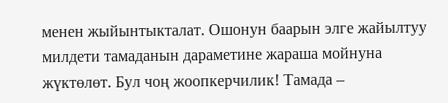менен жыйынтыкталат. Ошонун баарын элге жайылтуу милдети тамаданын дараметине жараша мойнуна жүктөлөт. Бул чоң жоопкерчилик! Тамада –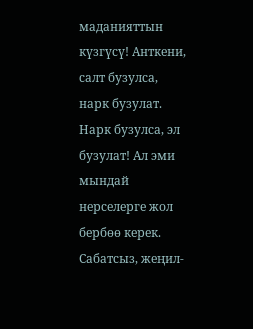маданияттын күзгүсү! Анткени, салт бузулса, нарк бузулат. Нарк бузулса, эл бузулат! Ал эми мындай нерселерге жол бербөө керек. Сабатсыз, жеңил-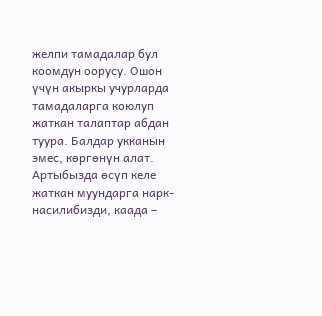желпи тамадалар бул коомдун оорусу. Ошон үчүн акыркы учурларда тамадаларга коюлуп жаткан талаптар абдан туура. Балдар укканын эмес, көргөнүн алат. Артыбызда өсүп келе жаткан муундарга нарк- насилибизди, каада –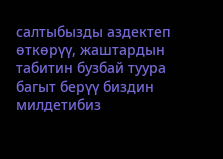салтыбызды аздектеп өткөрүү, жаштардын табитин бузбай туура багыт берүү биздин милдетибиз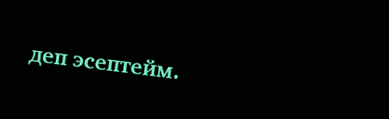деп эсептейм.